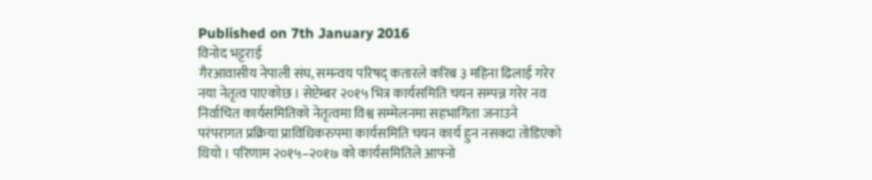Published on 7th January 2016
विनोद भट्टराई
गैरआवासीय नेपाली संघ, समन्वय परिषद् कतारले करिब ३ महिना ढिलाई गरेर नया नेतृत्व पाएकोछ । सेप्टेम्बर २०१५ भित्र कार्यसमिति चयन सम्पन्न गरेर नव निर्वाचित कार्यसमितिको नेतृत्वमा विश्व सम्मेलनमा सहभागिता जनाउने परंपरागत प्रक्रिया प्राविधिकरुपमा कार्यसमिति चयन कार्य हुन नसक्दा तोडिएको थियो । परिणाम २०१५–२०१७ को कार्यसमितिले आफ्नो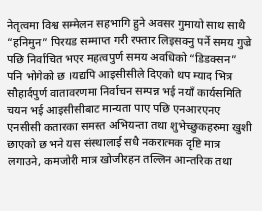नेतृत्वमा विश्व सम्मेलन सहभागि हुने अवसर गुमायो साथ साथै “हनिमुन” पिरयड सम्माप्त गरी रफ्तार लिइसक्नु पर्ने समय गुज्रे पछि निर्वाचित भएर महत्वपुर्ण समय अवधिको “डिडक्सन” पनि भोगेको छ ।यद्यपि आइसीसीले दिएको थप म्याद भित्र सौहार्दपुर्ण वातावरणमा निर्वाचन सम्पन्न भई नयाँ कार्यसमिति चयन भई आइसीसीबाट मान्यता पाए पछि एनआरएनए एनसीसी कतारका समस्त अभियन्ता तथा शुभेच्छुकहरुमा खुशी छाएको छ भने यस संस्थालाई सधै नकरात्मक दृष्टि मात्र लगाउने, कमजोरी मात्र खोजीरहन तल्लिन आन्तरिक तथा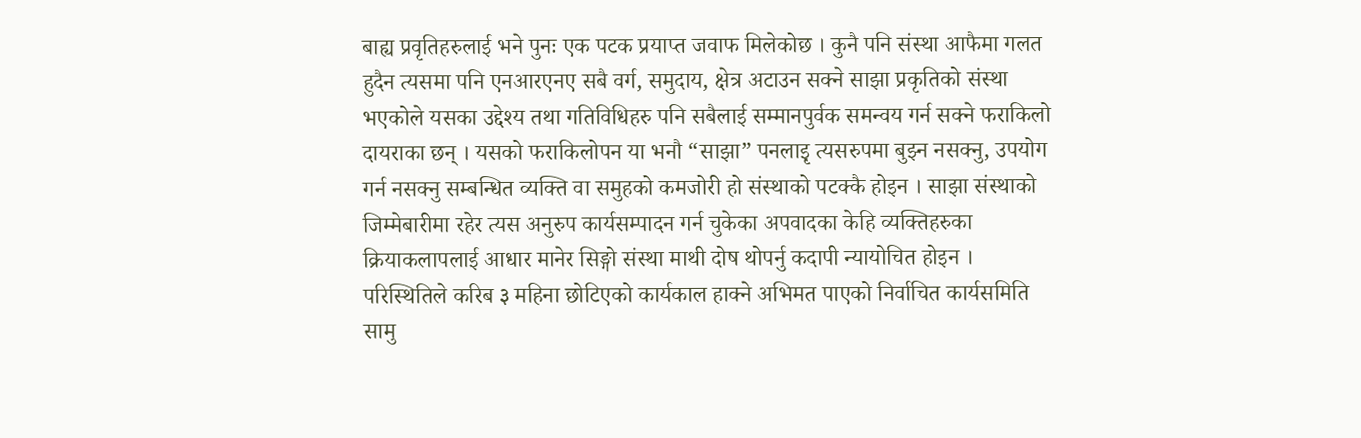बाह्य प्रवृतिहरुलाई भने पुनः एक पटक प्रयाप्त जवाफ मिलेकोछ । कुनै पनि संस्था आफैमा गलत हुदैन त्यसमा पनि एनआरएनए सबै वर्ग, समुदाय, क्षेत्र अटाउन सक्ने साझा प्रकृतिको संस्था भएकोले यसका उद्देश्य तथा गतिविधिहरु पनि सबैलाई सम्मानपुर्वक समन्वय गर्न सक्ने फराकिलो दायराका छन् । यसको फराकिलोपन या भनौ “साझा” पनलाइृ त्यसरुपमा बुझ्न नसक्नु, उपयोग गर्न नसक्नु सम्बन्धित व्यक्ति वा समुहको कमजोरी हो संस्थाको पटक्कै होइन । साझा संस्थाको जिम्मेबारीमा रहेर त्यस अनुरुप कार्यसम्पादन गर्न चुकेका अपवादका केहि व्यक्तिहरुका क्रियाकलापलाई आधार मानेर सिङ्गो संस्था माथी दोष थोपर्नु कदापी न्यायोचित होइन । परिस्थितिले करिब ३ महिना छोटिएको कार्यकाल हाक्ने अभिमत पाएको निर्वाचित कार्यसमिति सामु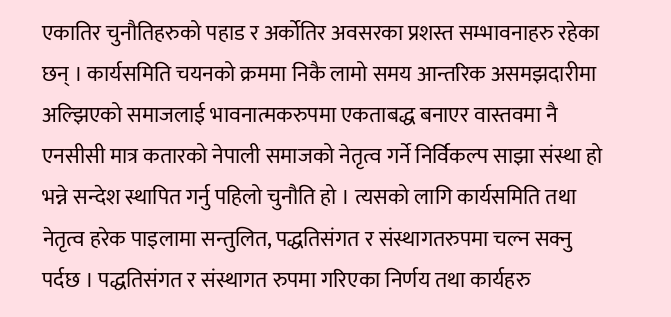एकातिर चुनौतिहरुको पहाड र अर्कोतिर अवसरका प्रशस्त सम्भावनाहरु रहेका छन् । कार्यसमिति चयनको क्रममा निकै लामो समय आन्तरिक असमझदारीमा अल्झिएको समाजलाई भावनात्मकरुपमा एकताबद्ध बनाएर वास्तवमा नै एनसीसी मात्र कतारको नेपाली समाजको नेतृत्व गर्ने निर्विकल्प साझा संस्था हो भन्ने सन्देश स्थापित गर्नु पहिलो चुनौति हो । त्यसको लागि कार्यसमिति तथा नेतृत्व हरेक पाइलामा सन्तुलित, पद्धतिसंगत र संस्थागतरुपमा चल्न सक्नु पर्दछ । पद्धतिसंगत र संस्थागत रुपमा गरिएका निर्णय तथा कार्यहरु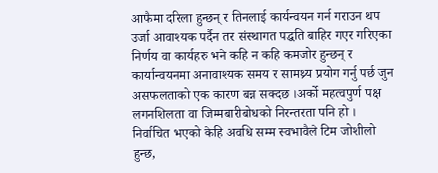आफैमा दरिला हुन्छन् र तिनलाई कार्यन्वयन गर्न गराउन थप उर्जा आवाश्यक पर्दैन तर संस्थागत पद्धति बाहिर गएर गरिएका निर्णय वा कार्यहरु भने कहि न कहि कमजोर हुन्छन् र कार्यान्वयनमा अनावाश्यक समय र सामथ्र्य प्रयोग गर्नु पर्छ जुन असफलताको एक कारण बन्न सक्दछ ।अर्को महत्वपुर्ण पक्ष लगनशिलता वा जिम्मबारीबोधको निरन्तरता पनि हो । निर्वाचित भएको केहि अवधि सम्म स्वभावैले टिम जोशीलो हुन्छ,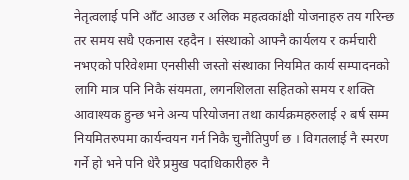नेतृत्वलाई पनि आँट आउछ र अलिक महत्वकांक्षी योजनाहरु तय गरिन्छ तर समय सधै एकनास रहदैन । संस्थाको आफ्नै कार्यलय र कर्मचारी नभएको परिवेशमा एनसीसी जस्तो संस्थाका नियमित कार्य सम्पादनको लागि मात्र पनि निकै संयमता, लगनशिलता सहितको समय र शक्ति आवाश्यक हुन्छ भने अन्य परियोजना तथा कार्यक्रमहरुलाई २ बर्ष सम्म नियमितरुपमा कार्यन्वयन गर्न निकै चुनौतिपुर्ण छ । विगतलाई नै स्मरण गर्ने हो भने पनि धेरै प्रमुख पदाधिकारीहरु नै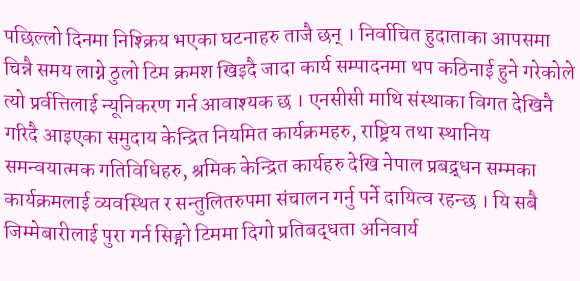पछिल्लो दिनमा निश्क्रिय भएका घटनाहरु ताजै छन् । निर्वाचित हुदाताका आपसमा चिन्नै समय लाग्ने ठुलो टिम क्रमश खिइदै जादा कार्य सम्पादनमा थप कठिनाई हुने गरेकोले त्यो प्रर्वत्तिलाई न्यूनिकरण गर्न आवाश्यक छ । एनसीसी माथि संस्थाका विगत देखिनै गरिदै आइएका समुदाय केन्द्रित नियमित कार्यक्रमहरु, राष्ट्रिय तथा स्थानिय समन्वयात्मक गतिविधिहरु, श्रमिक केन्द्रित कार्यहरु देखि नेपाल प्रबद्र्धन सम्मका कार्यक्रमलाई व्यवस्थित र सन्तुलितरुपमा संचालन गर्नु पर्ने दायित्व रहन्छ । यि सबै जिम्मेबारीलाई पुरा गर्न सिङ्गो टिममा दिगो प्रतिबद्धता अनिवार्य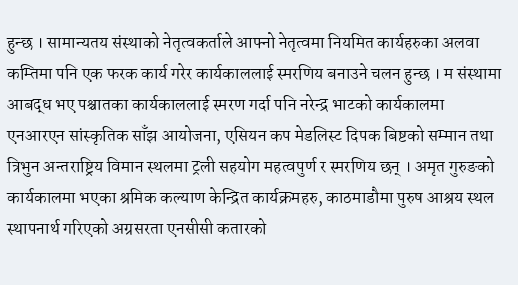हुन्छ । सामान्यतय संस्थाको नेतृत्वकर्ताले आफ्नो नेतृत्वमा नियमित कार्यहरुका अलवा कम्तिमा पनि एक फरक कार्य गरेर कार्यकाललाई स्मरणिय बनाउने चलन हुन्छ । म संस्थामा आबद्ध भए पश्चातका कार्यकाललाई स्मरण गर्दा पनि नरेन्द्र भाटको कार्यकालमा एनआरएन सांस्कृतिक साँझ आयोजना, एसियन कप मेडलिस्ट दिपक बिष्टको सम्मान तथा त्रिभुन अन्तराष्ट्रिय विमान स्थलमा ट्रली सहयोग महत्वपुर्ण र स्मरणिय छन् । अमृत गुरुङको कार्यकालमा भएका श्रमिक कल्याण केन्द्रित कार्यक्रमहरु, काठमाडौमा पुरुष आश्रय स्थल स्थापनार्थ गरिएको अग्रसरता एनसीसी कतारको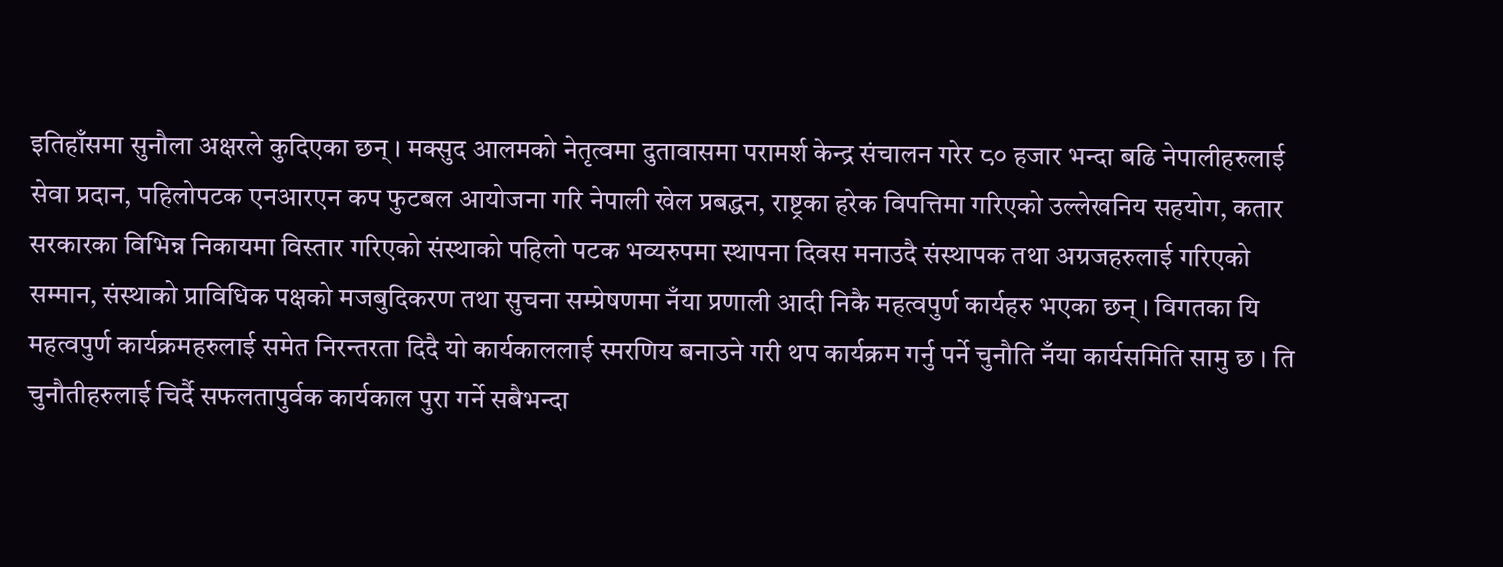इतिहाँसमा सुनौला अक्षरले कुदिएका छन् । मक्सुद आलमको नेतृत्वमा दुतावासमा परामर्श केन्द्र संचालन गरेर ८० हजार भन्दा बढि नेपालीहरुलाई सेवा प्रदान, पहिलोपटक एनआरएन कप फुटबल आयोजना गरि नेपाली खेल प्रबद्धन, राष्ट्रका हरेक विपत्तिमा गरिएको उल्लेखनिय सहयोग, कतार सरकारका विभिन्न निकायमा विस्तार गरिएको संस्थाको पहिलो पटक भव्यरुपमा स्थापना दिवस मनाउदै संस्थापक तथा अग्रजहरुलाई गरिएको सम्मान, संस्थाको प्राविधिक पक्षको मजबुदिकरण तथा सुचना सम्प्रेषणमा नँया प्रणाली आदी निकै महत्वपुर्ण कार्यहरु भएका छन् । विगतका यि महत्वपुर्ण कार्यक्रमहरुलाई समेत निरन्तरता दिदै यो कार्यकाललाई स्मरणिय बनाउने गरी थप कार्यक्रम गर्नु पर्ने चुनौति नँया कार्यसमिति सामु छ । ति चुनौतीहरुलाई चिर्दै सफलतापुर्वक कार्यकाल पुरा गर्ने सबैभन्दा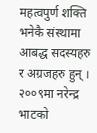महत्वपुर्ण शक्ति भनेकै संस्थामा आबद्ध सदस्यहरु र अग्रजहरु हुन् । २००९मा नरेन्द्र भाटको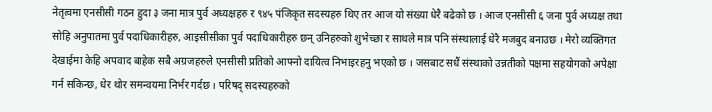नेतृत्वमा एनसीसी गठन हुदा ३ जना मात्र पुर्व अध्यक्षहरु र ९४५ पंजिकृत सदस्यहरु थिए तर आज यो संख्या धेरै बढेको छ । आज एनसीसी ६ जना पुर्व अध्यक्ष तथा सोहि अनुपातमा पुर्व पदाधिकारीहरु, आइसीसीका पुर्व पदाधिकारीहरु छन् उनिहरुको शुभेच्छा र साथले मात्र पनि संस्थालाई धेरै मजबुद बनाउछ । मेरो व्यक्तिगत देखाईमा केहि अपवाद बाहेक सबै अग्रजहरुले एनसीसी प्रतिको आफ्नो दायित्व निभाइरहनु भएको छ । जसबाट सधैं संस्थाको उन्नतीको पक्षमा सहयोगको अपेक्षा गर्न सकिन्छ, धेर थोर समन्वयमा निर्भर गर्दछ । परिषद् सदस्यहरुको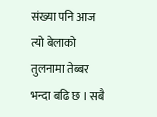संख्या पनि आज त्यो बेलाको तुलनामा तेब्बर भन्दा बढि छ । सबै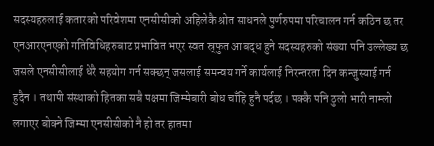सदस्यहरुलाई कतारको परिवेशमा एनसीसीको अहिलेकै श्रोत साधनले पुर्णरुपमा परिचालन गर्न कठिन छ तर एनआरएनएको गतिविधिहरुबाट प्रभावित भएर स्वत स्र्फुत आबद्ध हुने सदस्यहरुको संख्या पनि उल्लेख्य छ जसले एनसीसीलाई धेरै सहयोग गर्न सक्छन् जसलाई समन्वय गर्ने कार्यलाई निरन्तरता दिन कन्जुस्याई गर्न हुदैन । तथापी संस्थाको हितका सबै पक्षमा जिम्मेबारी बोध चाँहि हुनै पर्दछ । पक्कै पनि ठुलो भारी नाम्लो लगाएर बोक्ने जिम्मा एनसीसीको नै हो तर हातमा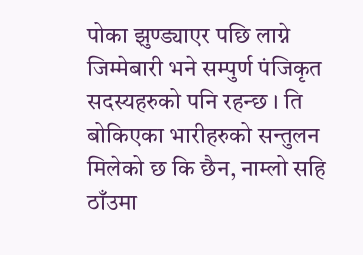पोका झुण्ड्याएर पछि लाग्ने जिम्मेबारी भने सम्पुर्ण पंजिकृत सदस्यहरुको पनि रहन्छ । ति बोकिएका भारीहरुको सन्तुलन मिलेको छ कि छैन, नाम्लो सहि ठाँउमा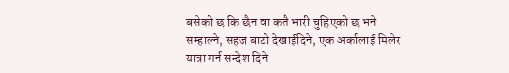बसेको छ कि छैन वा कतै भारी चुहिएको छ भने सम्हाल्ने, सहज बाटो देखाईदिने, एक अर्कालाई मिलेर यात्रा गर्न सन्देश दिने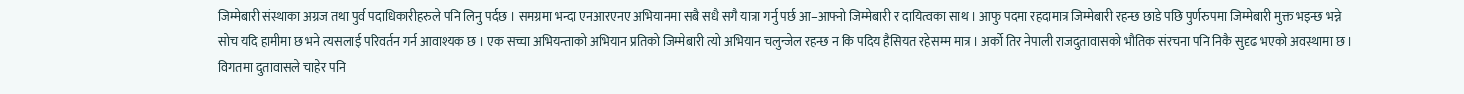जिम्मेबारी संस्थाका अग्रज तथा पुर्व पदाधिकारीहरुले पनि लिनु पर्दछ । समग्रमा भन्दा एनआरएनए अभियानमा सबै सधै सगै यात्रा गर्नु पर्छ आ–आफ्नो जिम्मेबारी र दायित्वका साथ । आफु पदमा रहदामात्र जिम्मेबारी रहन्छ छाडे पछि पुर्णरुपमा जिम्मेबारी मुक्त भइन्छ भन्ने सोच यदि हामीमा छ भने त्यसलाई परिवर्तन गर्न आवाश्यक छ । एक सच्चा अभियन्ताको अभियान प्रतिको जिम्मेबारी त्यो अभियान चलुन्जेल रहन्छ न कि पदिय हैसियत रहेसम्म मात्र । अर्को तिर नेपाली राजदुतावासको भौतिक संरचना पनि निकै सुदृढ भएको अवस्थामा छ । विगतमा दुतावासले चाहेर पनि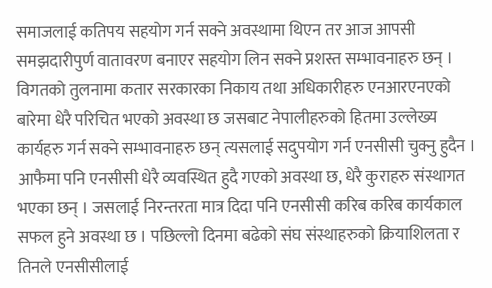समाजलाई कतिपय सहयोग गर्न सक्ने अवस्थामा थिएन तर आज आपसी समझदारीपुर्ण वातावरण बनाएर सहयोग लिन सक्ने प्रशस्त सम्भावनाहरु छन् । विगतको तुलनामा कतार सरकारका निकाय तथा अधिकारीहरु एनआरएनएको बारेमा धेरै परिचित भएको अवस्था छ जसबाट नेपालीहरुको हितमा उल्लेख्य कार्यहरु गर्न सक्ने सम्भावनाहरु छन् त्यसलाई सदुपयोग गर्न एनसीसी चुक्नु हुदैन । आफैमा पनि एनसीसी धेरै व्यवस्थित हुदै गएको अवस्था छ, धेरै कुराहरु संस्थागत भएका छन् । जसलाई निरन्तरता मात्र दिदा पनि एनसीसी करिब करिब कार्यकाल सफल हुने अवस्था छ । पछिल्लो दिनमा बढेको संघ संस्थाहरुको क्रियाशिलता र तिनले एनसीसीलाई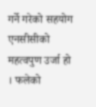गर्ने गरेको सहयोग एनसीसीको महत्वपुण उर्जा हो । फलेको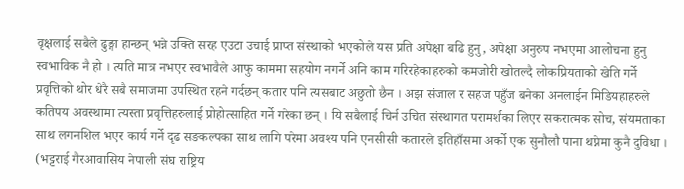वृक्षलाई सबैले ढुङ्गा हान्छन् भन्ने उक्ति सरह एउटा उचाई प्राप्त संस्थाको भएकोले यस प्रति अपेक्षा बढि हुनु, अपेक्षा अनुरुप नभएमा आलोचना हुनु स्वभाविक नै हो । त्यति मात्र नभएर स्वभावैले आफु काममा सहयोग नगर्ने अनि काम गरिरहेकाहरुको कमजोरी खोतल्दै लोकप्रियताको खेति गर्ने प्रवृत्तिको थोर धेरै सबै समाजमा उपस्थित रहने गर्दछन् कतार पनि त्यसबाट अछुतो छैन । अझ संजाल र सहज पहुँज बनेका अनलाईन मिडियहाहरुले कतिपय अवस्थामा त्यस्ता प्रवृत्तिहरुलाई प्रोहोत्साहित गर्ने गरेका छन् । यि सबैलाई चिर्न उचित संस्थागत परामर्शका लिएर सकरात्मक सोच, संयमताका साथ लगनशिल भएर कार्य गर्ने दृढ सङकल्पका साथ लागि परेमा अवश्य पनि एनसीसी कतारले इतिहाँसमा अर्को एक सुनौलौ पाना थप्नेमा कुनै दुविधा ।
(भट्टराई गैरआवासिय नेपाली संघ राष्ट्रिय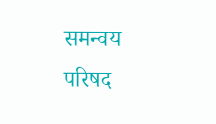समन्वय परिषद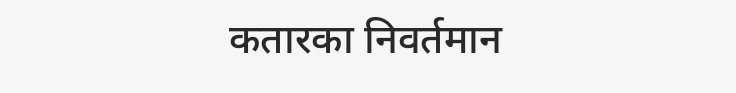कतारका निवर्तमान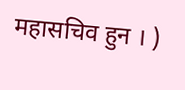महासचिव हुन । )